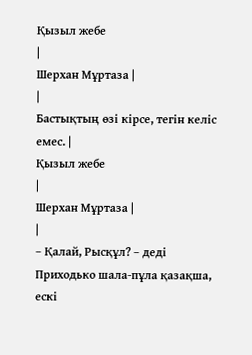Қызыл жебе
|
Шерхан Мұртаза |
|
Бастықтың өзі кірсе, тегін келіс емес. |
Қызыл жебе
|
Шерхан Мұртаза |
|
– Қалай, Рысқұл? – деді Приходько шала-пұла қазақша, ескі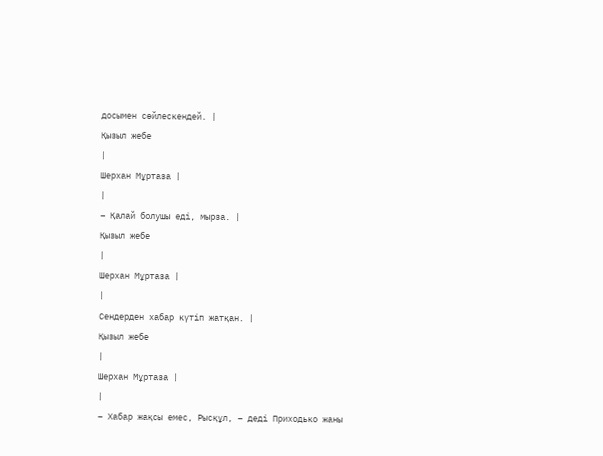досымен сөйлескендей. |
Қызыл жебе
|
Шерхан Мұртаза |
|
– Қалай болушы еді, мырза. |
Қызыл жебе
|
Шерхан Мұртаза |
|
Сендерден хабар күтіп жатқан. |
Қызыл жебе
|
Шерхан Мұртаза |
|
– Хабар жақсы емес, Рысқұл, – деді Приходько жаны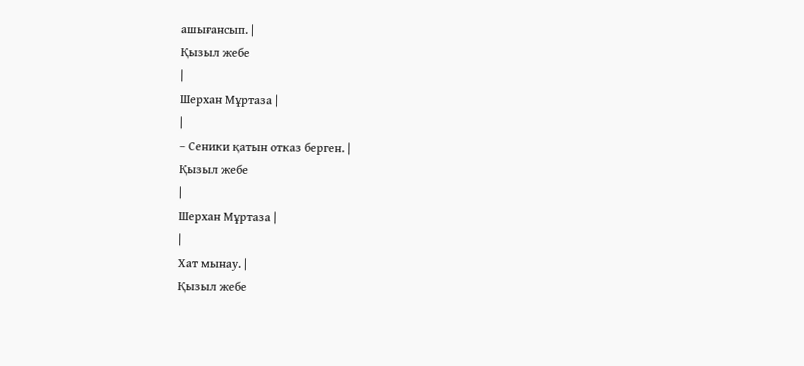ашығансып. |
Қызыл жебе
|
Шерхан Мұртаза |
|
– Сеники қатын отказ берген. |
Қызыл жебе
|
Шерхан Мұртаза |
|
Хат мынау. |
Қызыл жебе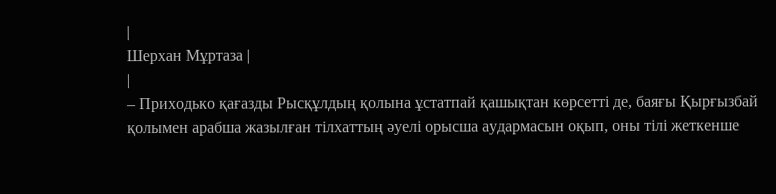|
Шерхан Мұртаза |
|
– Приходько қағазды Рысқұлдың қолына ұстатпай қашықтан көрсетті де, баяғы Қырғызбай қолымен арабша жазылған тілхаттың әуелі орысша аудармасын оқып, оны тілі жеткенше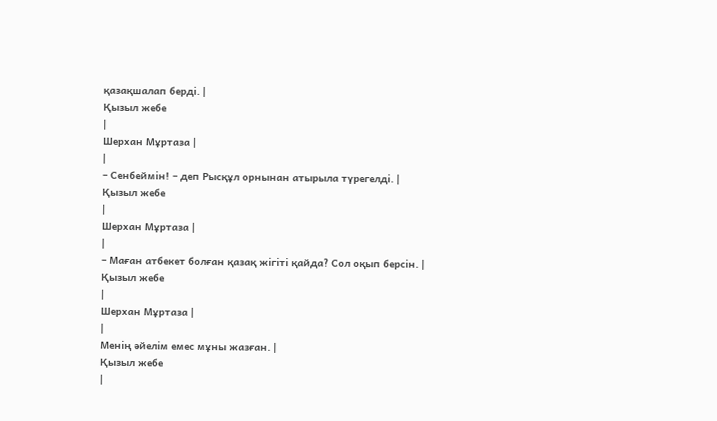қазақшалап берді. |
Қызыл жебе
|
Шерхан Мұртаза |
|
– Сенбеймін! – деп Рысқұл орнынан атырыла түрегелді. |
Қызыл жебе
|
Шерхан Мұртаза |
|
– Маған атбекет болған қазақ жігіті қайда? Сол оқып берсін. |
Қызыл жебе
|
Шерхан Мұртаза |
|
Менің әйелім емес мұны жазған. |
Қызыл жебе
|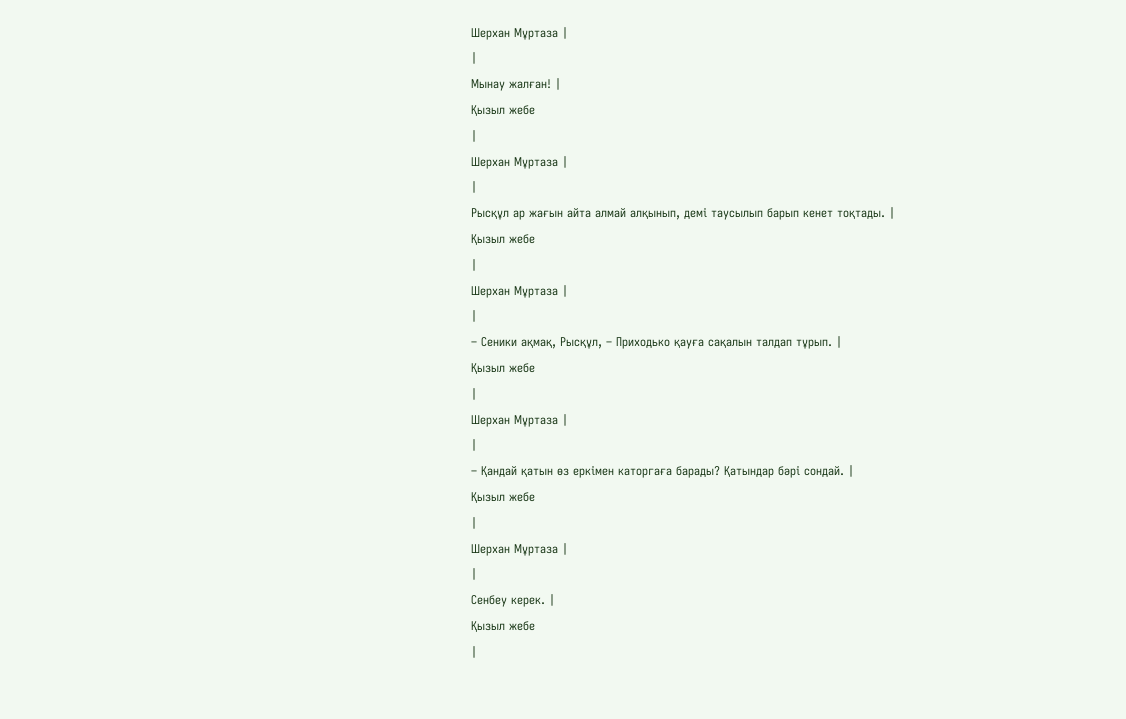Шерхан Мұртаза |
|
Мынау жалған! |
Қызыл жебе
|
Шерхан Мұртаза |
|
Рысқұл ар жағын айта алмай алқынып, демі таусылып барып кенет тоқтады. |
Қызыл жебе
|
Шерхан Мұртаза |
|
– Сеники ақмақ, Рысқұл, – Приходько қауға сақалын талдап тұрып. |
Қызыл жебе
|
Шерхан Мұртаза |
|
– Қандай қатын өз еркімен каторгаға барады? Қатындар бәрі сондай. |
Қызыл жебе
|
Шерхан Мұртаза |
|
Сенбеу керек. |
Қызыл жебе
|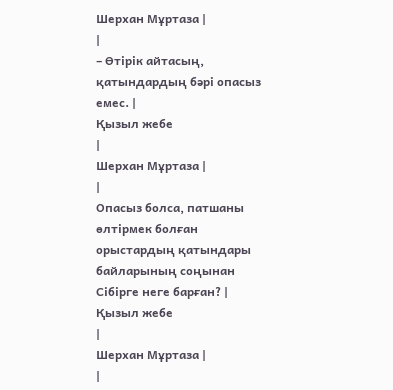Шерхан Мұртаза |
|
– Өтірік айтасың, қатындардың бәрі опасыз емес. |
Қызыл жебе
|
Шерхан Мұртаза |
|
Опасыз болса, патшаны өлтірмек болған орыстардың қатындары байларының соңынан Сібірге неге барған? |
Қызыл жебе
|
Шерхан Мұртаза |
|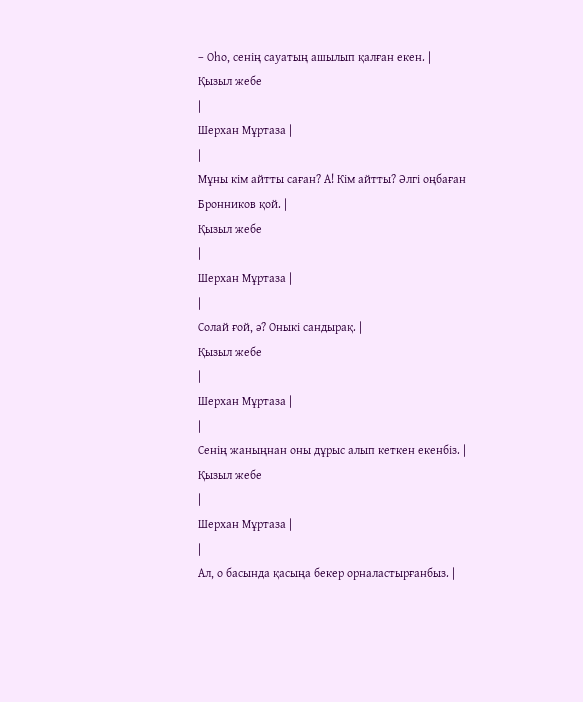– Оһо, сенің сауатың ашылып қалған екен. |
Қызыл жебе
|
Шерхан Мұртаза |
|
Мұны кім айтты саған? А! Кім айтты? Әлгі оңбаған Бронников қой. |
Қызыл жебе
|
Шерхан Мұртаза |
|
Солай ғой, ә? Оныкі сандырақ. |
Қызыл жебе
|
Шерхан Мұртаза |
|
Сенің жаныңнан оны дұрыс алып кеткен екенбіз. |
Қызыл жебе
|
Шерхан Мұртаза |
|
Ал, о басында қасыңа бекер орналастырғанбыз. |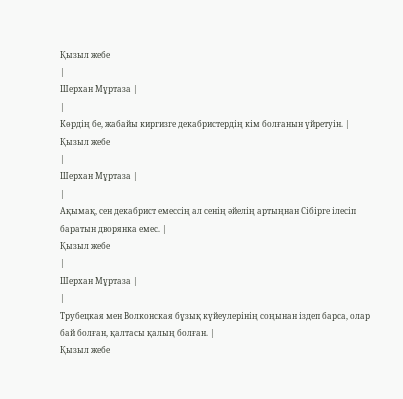Қызыл жебе
|
Шерхан Мұртаза |
|
Көрдің бе, жабайы киргизге декабристердің кім болғанын үйретуін. |
Қызыл жебе
|
Шерхан Мұртаза |
|
Ақымақ, сен декабрист емессің ал сенің әйелің артыңнан Сібірге ілесіп баратын дворянка емес. |
Қызыл жебе
|
Шерхан Мұртаза |
|
Трубецкая мен Волконская бұзық күйеулерінің соңынан іздеп барса, олар бай болған, қалтасы қалың болған. |
Қызыл жебе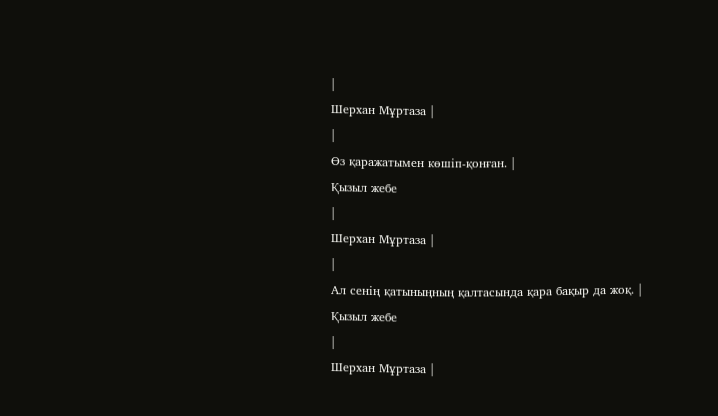|
Шерхан Мұртаза |
|
Өз қаражатымен көшіп-қонған. |
Қызыл жебе
|
Шерхан Мұртаза |
|
Ал сенің қатыныңның қалтасында қара бақыр да жоқ. |
Қызыл жебе
|
Шерхан Мұртаза |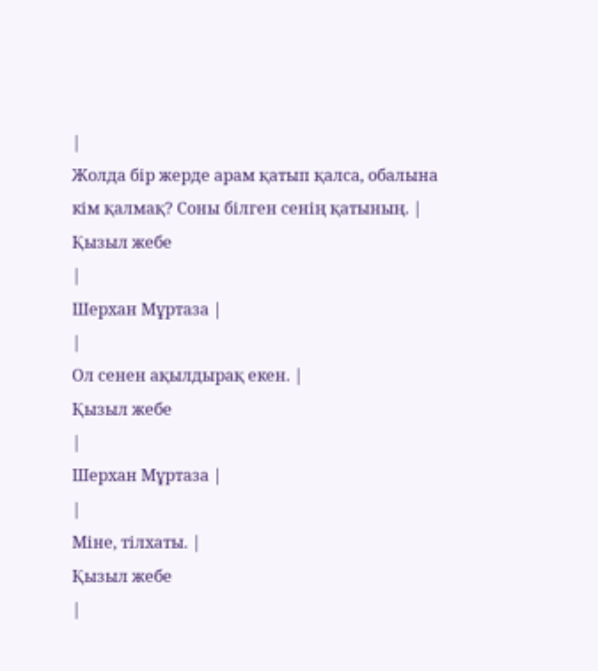|
Жолда бір жерде арам қатып қалса, обалына кім қалмақ? Соны білген сенің қатының. |
Қызыл жебе
|
Шерхан Мұртаза |
|
Ол сенен ақылдырақ екен. |
Қызыл жебе
|
Шерхан Мұртаза |
|
Міне, тілхаты. |
Қызыл жебе
|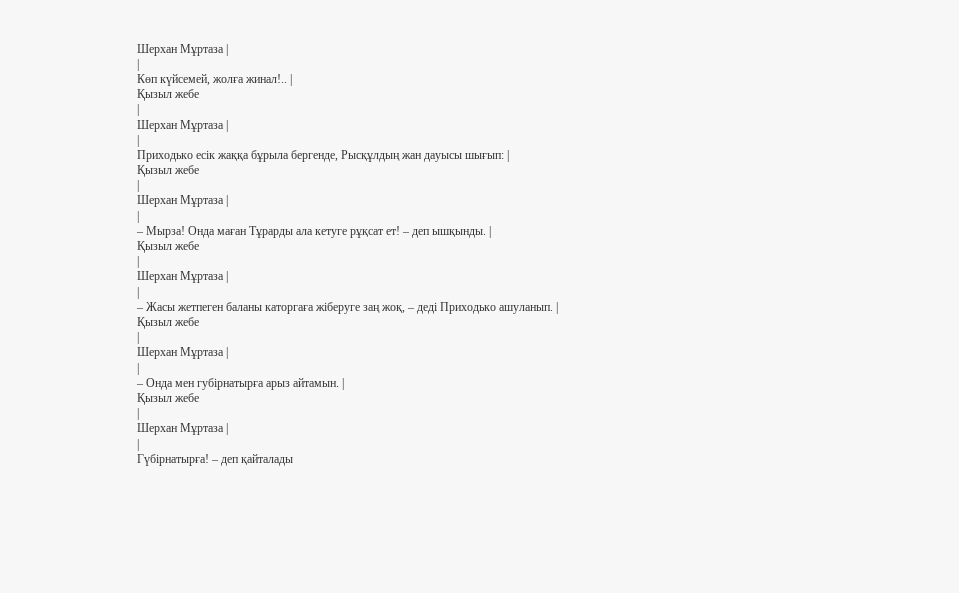Шерхан Мұртаза |
|
Көп күйсемей, жолға жинал!.. |
Қызыл жебе
|
Шерхан Мұртаза |
|
Приходько есік жаққа бұрыла бергенде, Рысқұлдың жан дауысы шығып: |
Қызыл жебе
|
Шерхан Мұртаза |
|
– Мырза! Онда маған Тұрарды ала кетуге рұқсат ет! – деп ышқынды. |
Қызыл жебе
|
Шерхан Мұртаза |
|
– Жасы жетпеген баланы каторгаға жіберуге заң жоқ, – деді Приходько ашуланып. |
Қызыл жебе
|
Шерхан Мұртаза |
|
– Онда мен губірнатырға арыз айтамын. |
Қызыл жебе
|
Шерхан Мұртаза |
|
Гүбірнатырға! – деп қайталады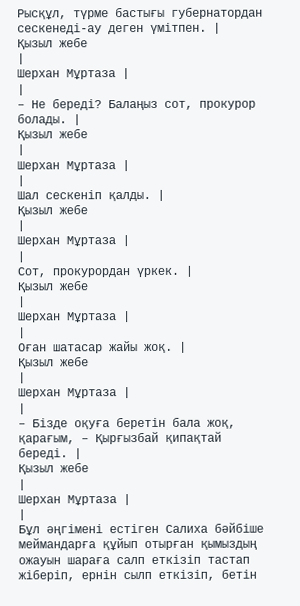Рысқұл, түрме бастығы губернатордан сескенеді-ау деген үмітпен. |
Қызыл жебе
|
Шерхан Мұртаза |
|
– Не береді? Балаңыз сот, прокурор болады. |
Қызыл жебе
|
Шерхан Мұртаза |
|
Шал сескеніп қалды. |
Қызыл жебе
|
Шерхан Мұртаза |
|
Сот, прокурордан үркек. |
Қызыл жебе
|
Шерхан Мұртаза |
|
Оған шатасар жайы жоқ. |
Қызыл жебе
|
Шерхан Мұртаза |
|
– Бізде оқуға беретін бала жоқ, қарағым, – Қырғызбай қипақтай береді. |
Қызыл жебе
|
Шерхан Мұртаза |
|
Бұл әңгімені естіген Салиха бәйбіше меймандарға құйып отырған қымыздың ожауын шараға салп еткізіп тастап жіберіп, ернін сылп еткізіп, бетін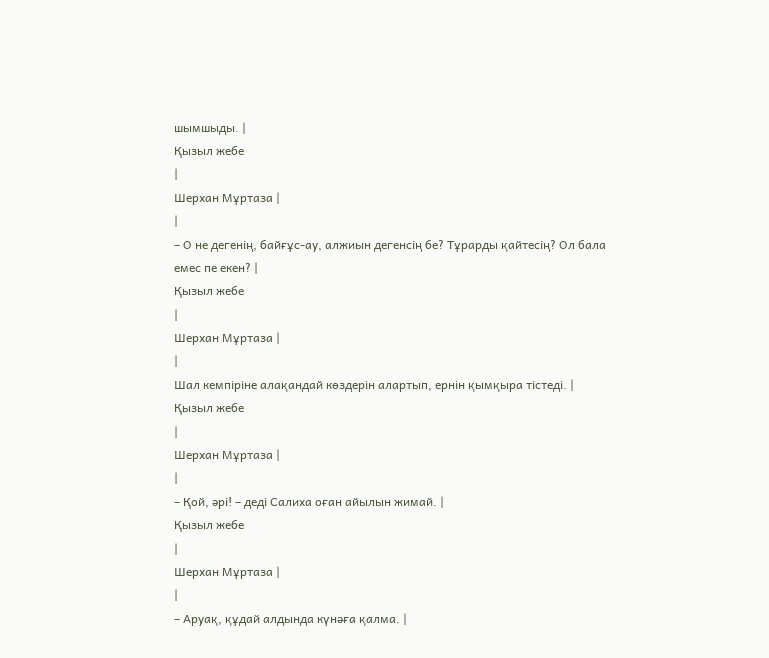шымшыды. |
Қызыл жебе
|
Шерхан Мұртаза |
|
– О не дегенің, байғұс-ау, алжиын дегенсің бе? Тұрарды қайтесің? Ол бала емес пе екен? |
Қызыл жебе
|
Шерхан Мұртаза |
|
Шал кемпіріне алақандай көздерін алартып, ернін қымқыра тістеді. |
Қызыл жебе
|
Шерхан Мұртаза |
|
– Қой, әрі! – деді Салиха оған айылын жимай. |
Қызыл жебе
|
Шерхан Мұртаза |
|
– Аруақ, құдай алдында күнәға қалма. |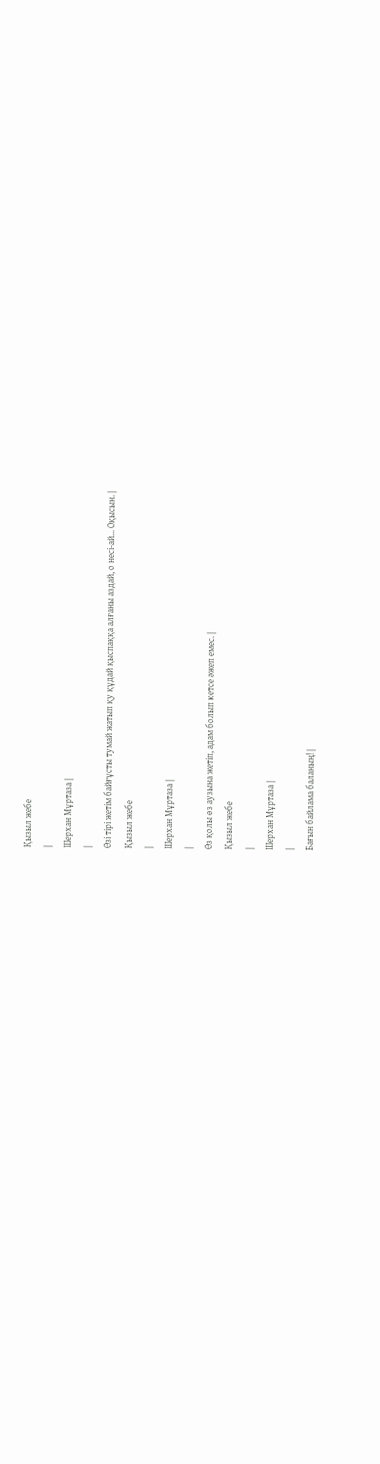Қызыл жебе
|
Шерхан Мұртаза |
|
Өзі тірі жетім байғұсты тумай жатып қу құдай қыспаққа алғаны аздай, о несі-ай... Оқысын. |
Қызыл жебе
|
Шерхан Мұртаза |
|
Өз қолы өз аузына жетіп, адам болып кетсе әжеп емес. |
Қызыл жебе
|
Шерхан Мұртаза |
|
Бағын байлама баланың! |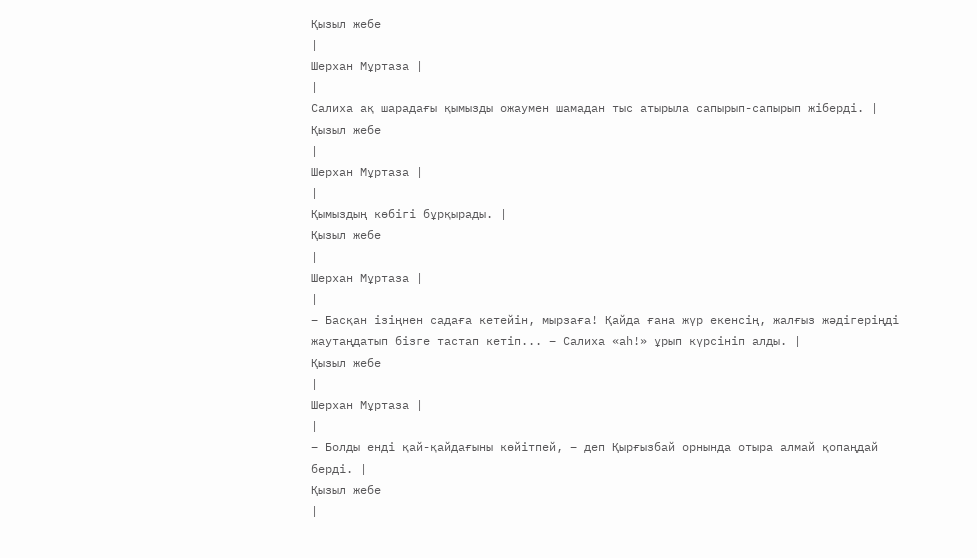Қызыл жебе
|
Шерхан Мұртаза |
|
Салиха ақ шарадағы қымызды ожаумен шамадан тыс атырыла сапырып-сапырып жіберді. |
Қызыл жебе
|
Шерхан Мұртаза |
|
Қымыздың көбігі бұрқырады. |
Қызыл жебе
|
Шерхан Мұртаза |
|
– Басқан ізіңнен садаға кетейін, мырзаға! Қайда ғана жүр екенсің, жалғыз жәдігеріңді жаутаңдатып бізге тастап кетіп... – Салиха «аһ!» ұрып күрсініп алды. |
Қызыл жебе
|
Шерхан Мұртаза |
|
– Болды енді қай-қайдағыны көйітпей, – деп Қырғызбай орнында отыра алмай қопаңдай берді. |
Қызыл жебе
|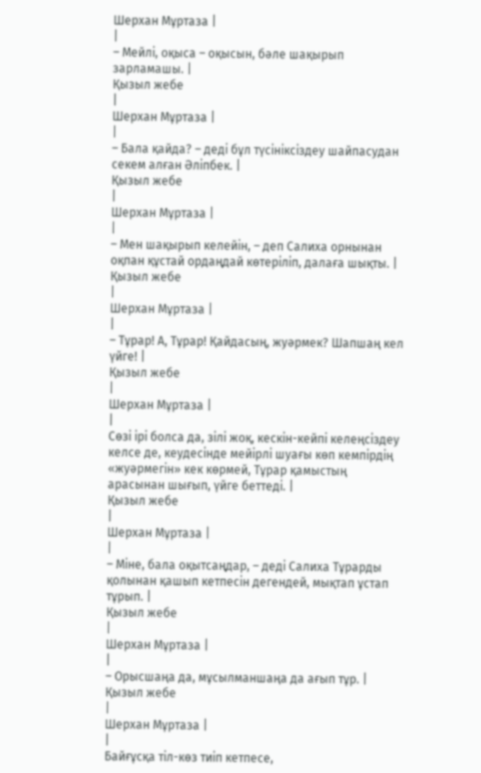Шерхан Мұртаза |
|
– Мейлі, оқыса – оқысын, бәле шақырып зарламашы. |
Қызыл жебе
|
Шерхан Мұртаза |
|
– Бала қайда? – деді бұл түсініксіздеу шайпасудан секем алған Әліпбек. |
Қызыл жебе
|
Шерхан Мұртаза |
|
– Мен шақырып келейін, – деп Салиха орнынан оқпан құстай ордаңдай көтеріліп, далаға шықты. |
Қызыл жебе
|
Шерхан Мұртаза |
|
– Тұрар! А, Тұрар! Қайдасың, жуәрмек? Шапшаң кел үйге! |
Қызыл жебе
|
Шерхан Мұртаза |
|
Сөзі ірі болса да, зілі жоқ, кескін-кейпі келеңсіздеу келсе де, кеудесінде мейірлі шуағы көп кемпірдің «жуәрмегін» кек көрмей, Тұрар қамыстың арасынан шығып, үйге беттеді. |
Қызыл жебе
|
Шерхан Мұртаза |
|
– Міне, бала оқытсаңдар, – деді Салиха Тұрарды қолынан қашып кетпесін дегендей, мықтап ұстап тұрып. |
Қызыл жебе
|
Шерхан Мұртаза |
|
– Орысшаңа да, мұсылманшаңа да ағып тұр. |
Қызыл жебе
|
Шерхан Мұртаза |
|
Байғұсқа тіл-көз тиіп кетпесе,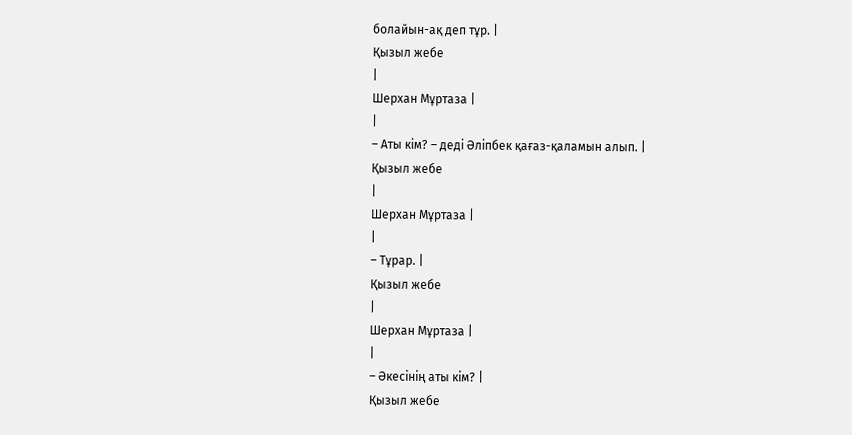болайын-ақ деп тұр. |
Қызыл жебе
|
Шерхан Мұртаза |
|
– Аты кім? – деді Әліпбек қағаз-қаламын алып. |
Қызыл жебе
|
Шерхан Мұртаза |
|
– Тұрар. |
Қызыл жебе
|
Шерхан Мұртаза |
|
– Әкесінің аты кім? |
Қызыл жебе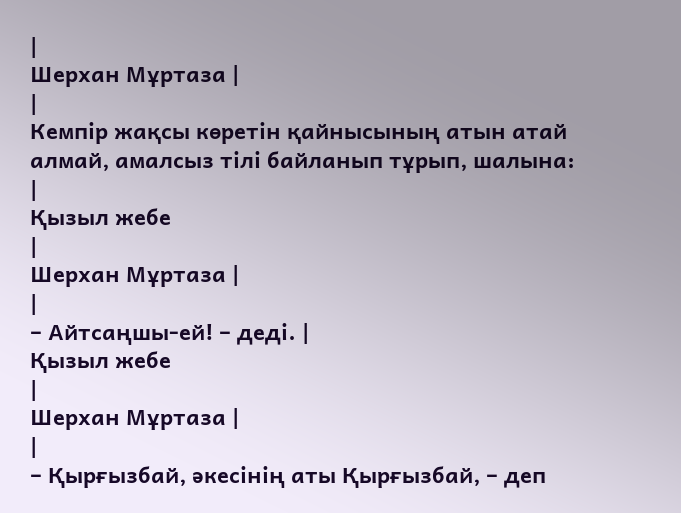|
Шерхан Мұртаза |
|
Кемпір жақсы көретін қайнысының атын атай алмай, амалсыз тілі байланып тұрып, шалына: |
Қызыл жебе
|
Шерхан Мұртаза |
|
– Айтсаңшы-ей! – деді. |
Қызыл жебе
|
Шерхан Мұртаза |
|
– Қырғызбай, әкесінің аты Қырғызбай, – деп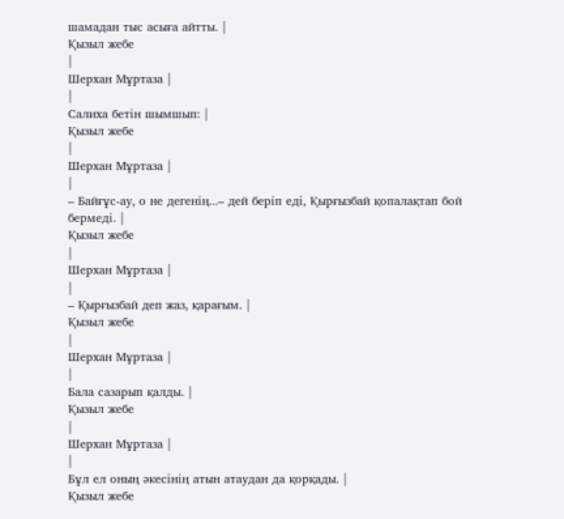шамадан тыс асыға айтты. |
Қызыл жебе
|
Шерхан Мұртаза |
|
Салиха бетін шымшып: |
Қызыл жебе
|
Шерхан Мұртаза |
|
– Байғұс-ау, о не дегенің...– дей беріп еді, Қырғызбай қопалақтап бой бермеді. |
Қызыл жебе
|
Шерхан Мұртаза |
|
– Қырғызбай деп жаз, қарағым. |
Қызыл жебе
|
Шерхан Мұртаза |
|
Бала сазарып қалды. |
Қызыл жебе
|
Шерхан Мұртаза |
|
Бұл ел оның әкесінің атын атаудан да қорқады. |
Қызыл жебе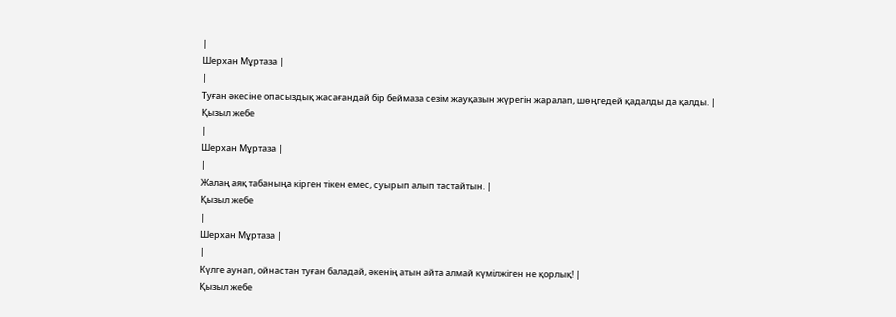|
Шерхан Мұртаза |
|
Туған әкесіне опасыздық жасағандай бір беймаза сезім жауқазын жүрегін жаралап, шөңгедей қадалды да қалды. |
Қызыл жебе
|
Шерхан Мұртаза |
|
Жалаң аяқ табаныңа кірген тікен емес, суырып алып тастайтын. |
Қызыл жебе
|
Шерхан Мұртаза |
|
Күлге аунап, ойнастан туған баладай, әкенің атын айта алмай күмілжіген не қорлық! |
Қызыл жебе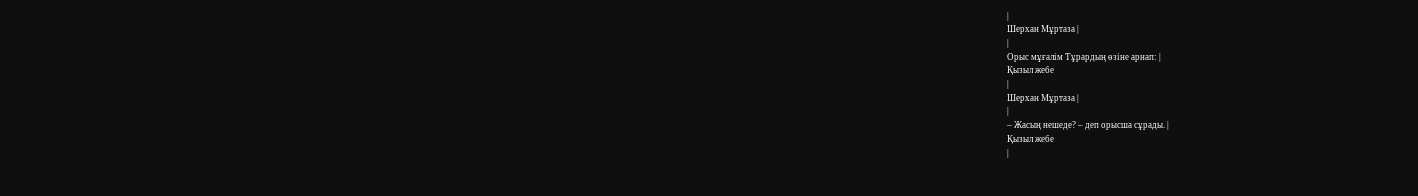|
Шерхан Мұртаза |
|
Орыс мұғалім Тұрардың өзіне арнап: |
Қызыл жебе
|
Шерхан Мұртаза |
|
– Жасың нешеде? – деп орысша сұрады. |
Қызыл жебе
|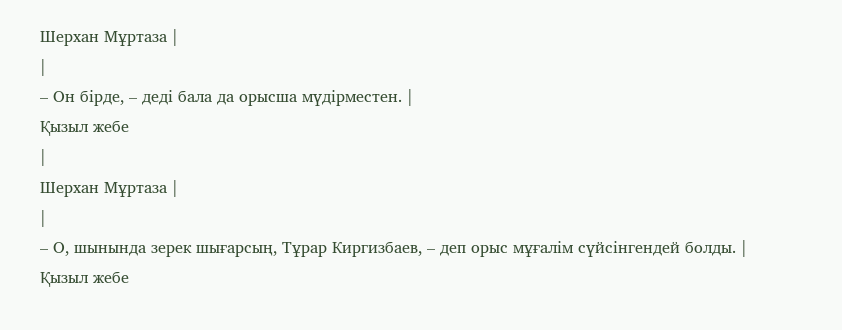Шерхан Мұртаза |
|
– Он бірде, – деді бала да орысша мүдірместен. |
Қызыл жебе
|
Шерхан Мұртаза |
|
– О, шынында зерек шығарсың, Тұрар Киргизбаев, – деп орыс мұғалім сүйсінгендей болды. |
Қызыл жебе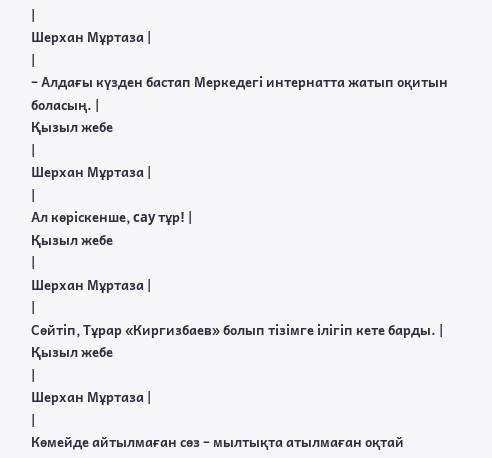|
Шерхан Мұртаза |
|
– Алдағы күзден бастап Меркедегі интернатта жатып оқитын боласың. |
Қызыл жебе
|
Шерхан Мұртаза |
|
Ал көріскенше, cay тұр! |
Қызыл жебе
|
Шерхан Мұртаза |
|
Сөйтіп, Тұрар «Киргизбаев» болып тізімге ілігіп кете барды. |
Қызыл жебе
|
Шерхан Мұртаза |
|
Көмейде айтылмаған сөз – мылтықта атылмаған оқтай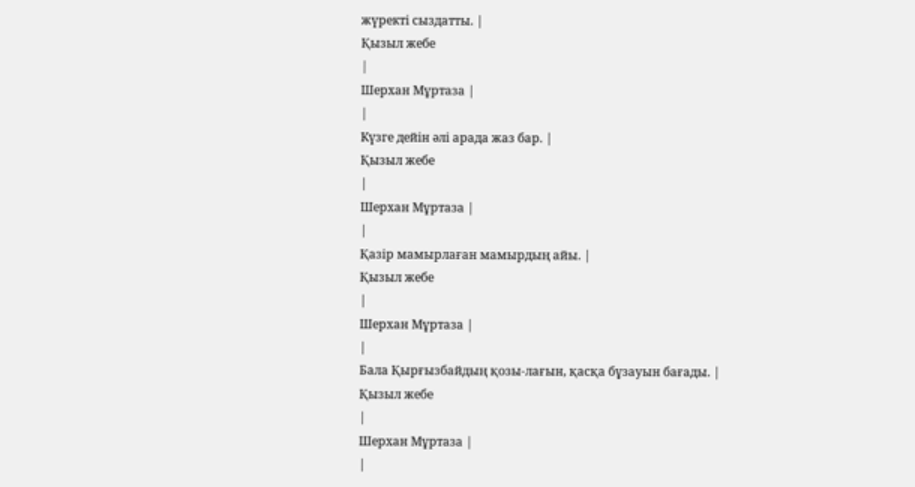жүректі сыздатты. |
Қызыл жебе
|
Шерхан Мұртаза |
|
Күзге дейін әлі арада жаз бар. |
Қызыл жебе
|
Шерхан Мұртаза |
|
Қазір мамырлаған мамырдың айы. |
Қызыл жебе
|
Шерхан Мұртаза |
|
Бала Қырғызбайдың қозы-лағын, қасқа бұзауын бағады. |
Қызыл жебе
|
Шерхан Мұртаза |
|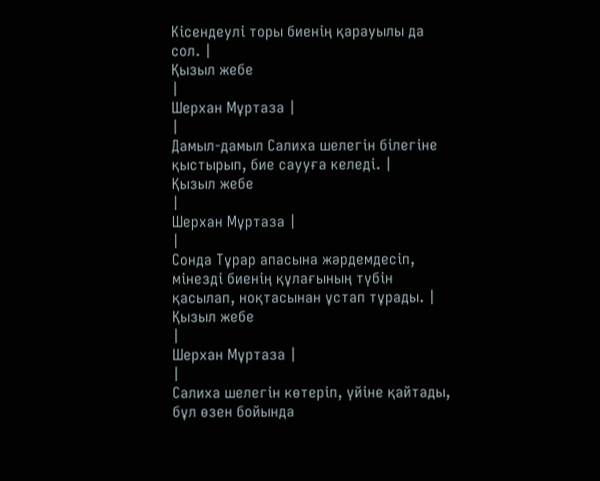Кісендеулі торы биенің қарауылы да сол. |
Қызыл жебе
|
Шерхан Мұртаза |
|
Дамыл-дамыл Салиха шелегін білегіне қыстырып, бие саууға келеді. |
Қызыл жебе
|
Шерхан Мұртаза |
|
Сонда Тұрар апасына жәрдемдесіп, мінезді биенің құлағының түбін қасылап, ноқтасынан ұстап тұрады. |
Қызыл жебе
|
Шерхан Мұртаза |
|
Салиха шелегін көтеріп, үйіне қайтады, бұл өзен бойында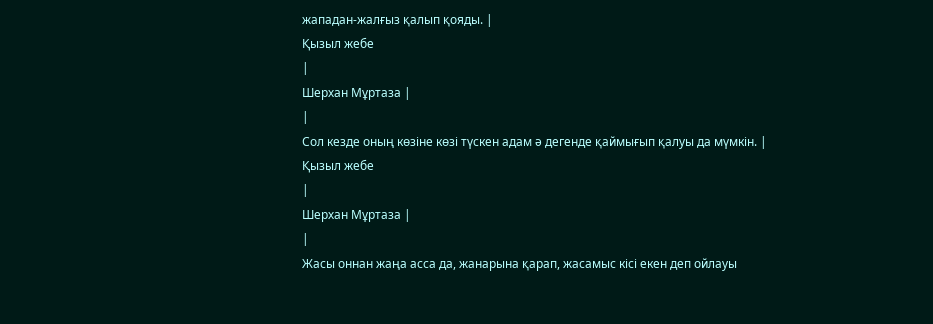жападан-жалғыз қалып қояды. |
Қызыл жебе
|
Шерхан Мұртаза |
|
Сол кезде оның көзіне көзі түскен адам ә дегенде қаймығып қалуы да мүмкін. |
Қызыл жебе
|
Шерхан Мұртаза |
|
Жасы оннан жаңа асса да, жанарына қарап, жасамыс кісі екен деп ойлауы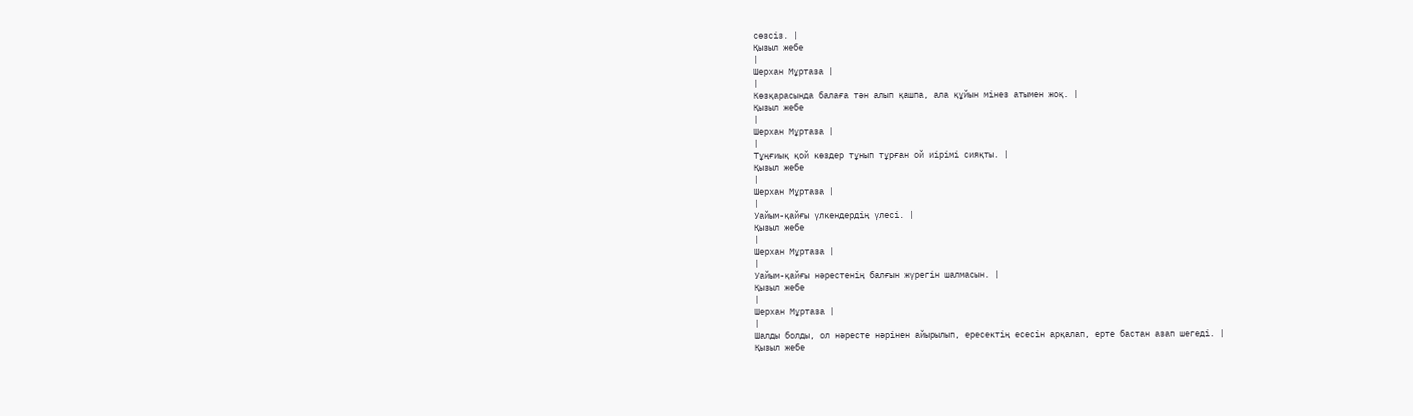сөзсіз. |
Қызыл жебе
|
Шерхан Мұртаза |
|
Көзқарасында балаға тән алып қашпа, ала құйын мінез атымен жоқ. |
Қызыл жебе
|
Шерхан Мұртаза |
|
Тұңғиық қой көздер тұнып тұрған ой иірімі сияқты. |
Қызыл жебе
|
Шерхан Мұртаза |
|
Уайым-қайғы үлкендердің үлесі. |
Қызыл жебе
|
Шерхан Мұртаза |
|
Уайым-қайғы нәрестенің балғын жүрегін шалмасын. |
Қызыл жебе
|
Шерхан Мұртаза |
|
Шалды болды, ол нәресте нәрінен айырылып, ересектің есесін арқалап, ерте бастан азап шегеді. |
Қызыл жебе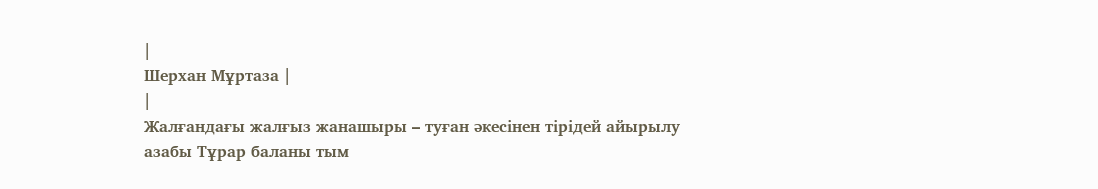|
Шерхан Мұртаза |
|
Жалғандағы жалғыз жанашыры – туған әкесінен тірідей айырылу азабы Тұрар баланы тым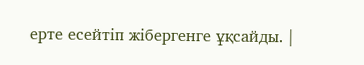ерте есейтіп жібергенге ұқсайды. |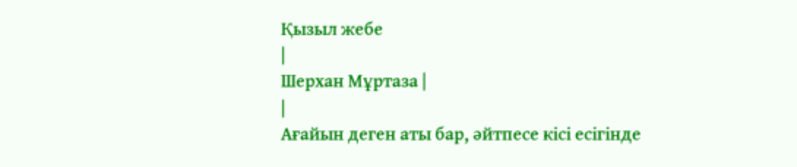Қызыл жебе
|
Шерхан Мұртаза |
|
Ағайын деген аты бар, әйтпесе кісі есігінде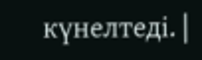күнелтеді. |